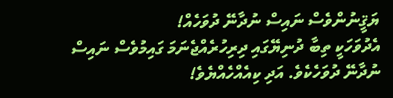ޔަޤީނުންވެސް ނައިސް ނުދާނޭ ދުވަހެއް!
އެދުވަހަކީ ތިބާ ދުނިޔޭގައި ދިރިހުރެއްޖެނަމަ ގައިމުވެސް ނައިސް ނުދާނޭ ދުވަހެކެވެ. އަދި ކިއެއްހެއްޔެވެ!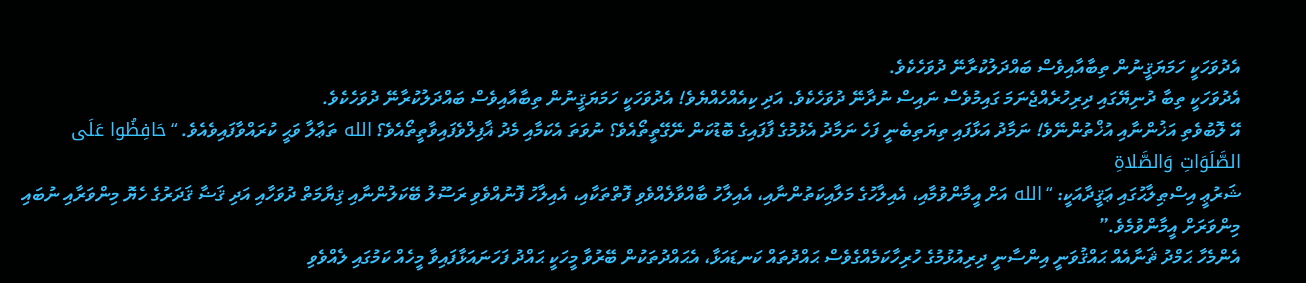އެދުވަހަކީ ހަމަޔަޤީނުން ތިބާއާއިވެސް ބައްދަލުކުރާނޭ ދުވަހެކެވެ.
އެދުވަހަކީ ތިބާ ދުނިޔޭގައި ދިރިހުރެއްޖެނަމަ ގައިމުވެސް ނައިސް ނުދާނޭ ދުވަހެކެވެ. އަދި ކިއެއްހެއްޔެވެ! އެދުވަހަކީ ހަމަޔަޤީނުން ތިބާއާއިވެސް ބައްދަލުކުރާނޭ ދުވަހެކެވެ.
އޭ ލޮބުވެތި އަޚުންނާއި އުޚްތުންނޭވެ! ނަމާދު އަޅާފައި ތިޔަތިބެނީ ފަހެ ނަމާދު އެޅުމުގެ ފާފައިގެ ބޮޑުކަން ނޭގޭތީތޯއެވެ؟ ނުވަތަ އެކަމާއި މެދު ޣާފިލްވެފައިވާތީތޯއެވެ؟ الله ތަޢާލާ ވަޙީ ކުރައްވާފައިވެއެވެ. “حَافِظُوا عَلَى الصَّلَوَاتِ وَالصَّلاةِ
ޝަރުޢީ އިސްޠިލާޙުގައި ޢަޤީދާއަކީ: “الله އަށް އީމާންވުމާއި، އެއިލާހުގެ މަލާއިކަތުންނާއި، އެއިލާހު ބާއްވާލެއްވެވި ފޮތްތަކާއި، އެއިލާހު ފޮނުއްވެވި ރަސޫލު ބޭކަލުންނާއި ޤިޔާމަތް ދުވަހާއި އަދި ޤަޟާ ޤަދަރުގެ ހެޔޮ މިންވަރާއި ނުބައި މިންވަރަށް އީމާންވުމެވެ.”
އެންމެހާ ޙަމްދު ޘަނާއެއް ޙައްޤުވަނީ އިންސާނީ ދިރިއުޅުމުގެ ހުރިހާކަމެއްގެވެސް ޙައްދުތައް ކަނޑައަޅާ، އެޙައްދުތަކުން ބޭރުވާ މީހަކީ ޙައްދު ފަހަނައަޅާފައިވާ މީހެއް ކަމުގައި ލެއްވެވި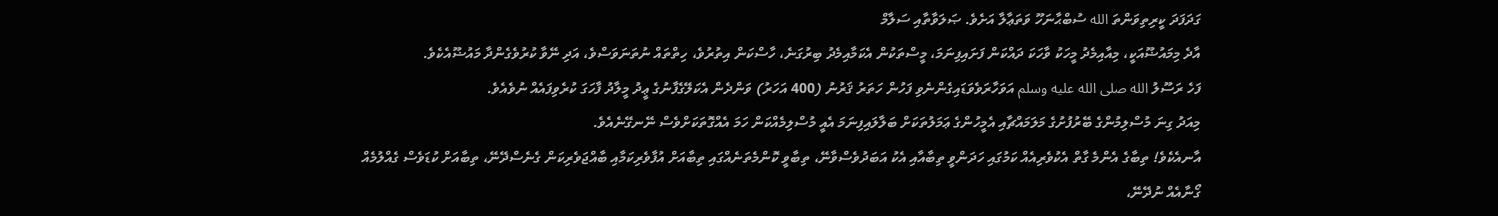ގަދަފަދަ ކީރިތިވަންތަ الله ސުބްޙާނަހޫ ވަތަޢާލާ އަށެވެ. ޞަލަވާތާއި ސަލާމް
އާދެ މިމައުޟޫއަކީ، މިއާއިމެދު މީހަކު ވާހަކަ ދައްކަން ފަށައިފިނަމަ، މީސްތަކުން އެކަމާއިމެދު ބިރުގަނެ، ހާސްކަން އިތުރުވެ، ހިތްތައް ނުތަނަވަސްވެ، އަދި ނޭވާ ކުރުވެގެންދާ މައުޟޫއެކެވެ.
ފަހެ ރަސޫލު الله صلى الله عليه وسلم އަވަހާރަވެވަޑައިގެންނެވި ފަހުން ހަތަރު ޤަރުނު (400 އަހަރު) ވަންދެން އެކަލޭގެފާނުގެ ޢީދު މީލާދު ފާހަގަ ކުރެވިފައެއް ނުވެއެވެ.
މިއަދު ގިނަ މުސްލިމުންގެ ބޭރުފުށުގެ މަލަމައްޗާއި އެމީހުންގެ ޢަމަލުތަކަށް ބަލާލައިފިނަމަ އެއީ މުސްލިމެއްކަން ހަމަ އެއްގޮތަކަށްވެސް ނޭނގޭނެއެވެ.
އާނއެކެވެ! ތިބާގެ އެންމެ ގާތް އެކުވެރިއެއް ކަމުގައި ހަދަންވީ ތިބާއާއި އެކު އަބަދުވެސްވާނޭ، ތިބާވީ ކޮންމެތަނެއްގައި ތިބާއަށް އުފާވެރިކަމާއި ބާއްޖަވެރިކަން ގެނެސްދޭނޭ، ތިބާއަށް ކުޑަވެސް ގެއްލުމެއް ގޯނާއެއް ނުދޭނޭ،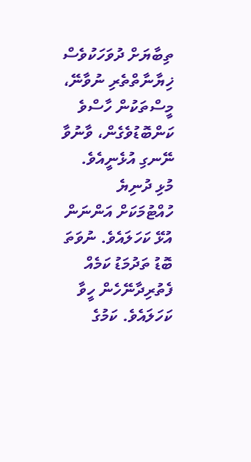ތިބާޔަށް ދުވަހަކުވެސް ޚިޔާނާތްތެރި ނުވާނޭ،
މީސްތަކުން ހާސްވެ ކަންބޮޑުވެގެން، ވާނުވާ ނޭނގި އުޅެނީއެވެ. މުޅި ދުނިޔެ ހުއްޓުމަކަށް އަންނަން އުޅޭ ކަހަލައެވެ. ނުވަތަ ބޮޑު ތަދުމަޑު ކަމެއް ފެތުރިދާނޭހެން ހީވާ ކަހަލައެވެ. ކަމުގެ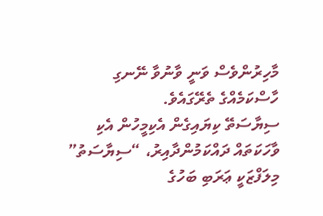މާހިރުންވެސް ވަނީ ވާނުވާ ނޭނގި ހާސްކަމެއްގެ ތެރޭގައެވެ.
ސިޔާސަތޭ ކިޔައިގެން އެކިމީހުން އެކި ވާހަކަތައް ދައްކަމުންދާއިރު، “ސިޔާސަތު” މިލަފްޒަކީ ޢަރަބި ބަހުގެ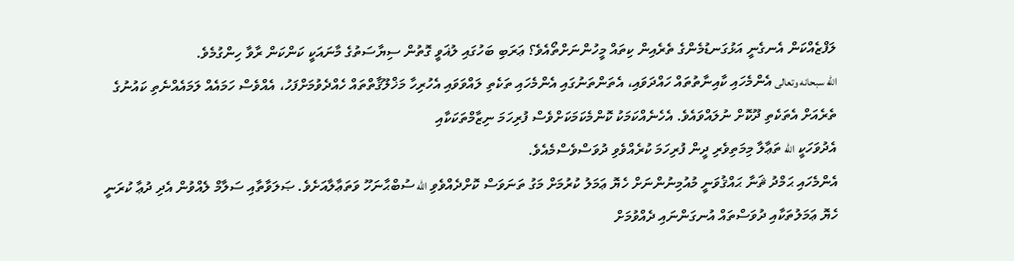ލަފްޒެއްކަން އެނގެނީ އަޅުގަނޑުމެންގެ ތެރެއިން ކިތައް މީހުންނަށްތޯއެވެ؟ ޢަރަބި ބަހުގައި ލުޣަވީ ގޮތުން ސިޔާސަތުގެ މާނައަކީ ކަންކަން ރާވާ ހިންގުމެވެ.
الله سبحانه وتعالى އެންމެހައި ކާއިނާތުތައް ހައްދަވައި، އެތަންތަނުގައި އެންމެހައި ތަކެތި ލައްވަވައި އެހުރިހާ މަޚްލޫޤާތްތައް ހެއްދެވުމަށްފަހު، އެއްވެސް ހަމައެއް ލަމައެއްނެތި ކައުނުގެ ތެރެއަށް އެތަކެތި ދޫކޮށް ނުލައްވައެވެ. އެހެނެއްކަމަކު ކޮންމެކަމަކަށްވެސް ފުރިހަމަ ނިޒާމްތަކަކާއި
އެދުވަހަކީ الله ތަޢާލާ މިމަތިވެރި ދީން ފުރިހަމަ ކުރެއްވެވި ދުވަސްވެސްމެއެވެ.
އެންމެހައި ޙަމްދު ޘަނާ ޙައްޤުވަނީ މުއުމިނުންނަށް ހެޔޮ ޢަމަލު ކުރުމަށް މަގު ތަނަވަސް ކޮށްދެއްވެވި الله ސުބްޙާނަހޫ ވަތަޢާލާއަށެވެ. ޞަލަވާތާއި ސަލާމް ލެއްވުން އެދި ދުޢާ ކުރަނީ ހެޔޮ ޢަމަލުތަކާއި ދުވަސްތައް އުނގަންނައި ދެއްވުމަށް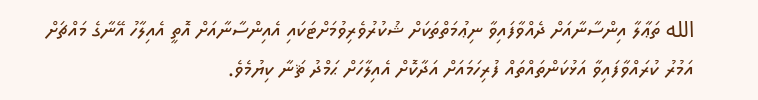الله ތަޢާލާ އިންސާނާއަށް ދެއްވާފައިވާ ނިޢުމަތްތަކަށް ޝުކުރުވެރިވުމަށްޓަކައި އެއިންސާނާއަށް އޮތީ އެއިލާހު އޭނާގެ މައްޗަށް އަމުރު ކުރައްވާފައިވާ އަޅުކަންތައްތައް ފުރިހަމައަށް އަދާކޮށް އެއިލާހަށް ޙަމްދު ޘަނާ ކިޔުމެވެ.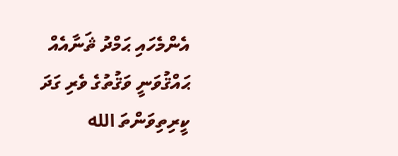އެންމެހައި ޙަމްދު ޘަނާއެއް ޙައްޤުވަނީ ވަޤުތުގެ ވެރި ގަދަ ކީރިތިވަންތަ الله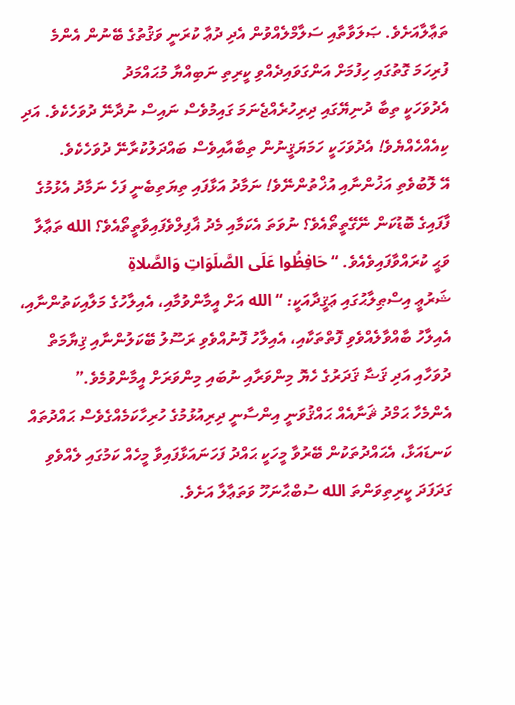ތަޢާލާއަށެވެ. ޞަލަވާތާއި ސަލާމްލެއްވުން އެދި ދުޢާ ކުރަނީ ވަޤުތުގެ ބޭނުން އެންމެ ފުރިހަމަ ގޮތުގައި ހިފުމަށް އަންގަވައިދެއްވި ކީރިތި ނަބިއްޔާ މުޙައްމަދު
އެދުވަހަކީ ތިބާ ދުނިޔޭގައި ދިރިހުރެއްޖެނަމަ ގައިމުވެސް ނައިސް ނުދާނޭ ދުވަހެކެވެ. އަދި ކިއެއްހެއްޔެވެ! އެދުވަހަކީ ހަމަޔަޤީނުން ތިބާއާއިވެސް ބައްދަލުކުރާނޭ ދުވަހެކެވެ.
އޭ ލޮބުވެތި އަޚުންނާއި އުޚްތުންނޭވެ! ނަމާދު އަޅާފައި ތިޔަތިބެނީ ފަހެ ނަމާދު އެޅުމުގެ ފާފައިގެ ބޮޑުކަން ނޭގޭތީތޯއެވެ؟ ނުވަތަ އެކަމާއި މެދު ޣާފިލްވެފައިވާތީތޯއެވެ؟ الله ތަޢާލާ ވަޙީ ކުރައްވާފައިވެއެވެ. “حَافِظُوا عَلَى الصَّلَوَاتِ وَالصَّلاةِ
ޝަރުޢީ އިސްޠިލާޙުގައި ޢަޤީދާއަކީ: “الله އަށް އީމާންވުމާއި، އެއިލާހުގެ މަލާއިކަތުންނާއި، އެއިލާހު ބާއްވާލެއްވެވި ފޮތްތަކާއި، އެއިލާހު ފޮނުއްވެވި ރަސޫލު ބޭކަލުންނާއި ޤިޔާމަތް ދުވަހާއި އަދި ޤަޟާ ޤަދަރުގެ ހެޔޮ މިންވަރާއި ނުބައި މިންވަރަށް އީމާންވުމެވެ.”
އެންމެހާ ޙަމްދު ޘަނާއެއް ޙައްޤުވަނީ އިންސާނީ ދިރިއުޅުމުގެ ހުރިހާކަމެއްގެވެސް ޙައްދުތައް ކަނޑައަޅާ، އެޙައްދުތަކުން ބޭރުވާ މީހަކީ ޙައްދު ފަހަނައަޅާފައިވާ މީހެއް ކަމުގައި ލެއްވެވި ގަދަފަދަ ކީރިތިވަންތަ الله ސުބްޙާނަހޫ ވަތަޢާލާ އަށެވެ.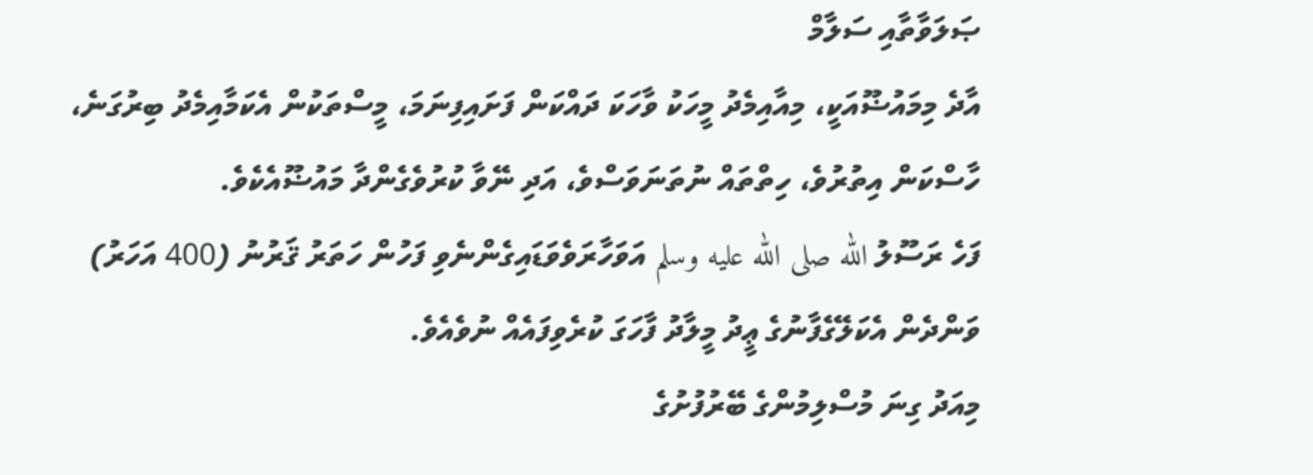ޞަލަވާތާއި ސަލާމް
އާދެ މިމައުޟޫއަކީ، މިއާއިމެދު މީހަކު ވާހަކަ ދައްކަން ފަށައިފިނަމަ، މީސްތަކުން އެކަމާއިމެދު ބިރުގަނެ، ހާސްކަން އިތުރުވެ، ހިތްތައް ނުތަނަވަސްވެ، އަދި ނޭވާ ކުރުވެގެންދާ މައުޟޫއެކެވެ.
ފަހެ ރަސޫލު الله صلى الله عليه وسلم އަވަހާރަވެވަޑައިގެންނެވި ފަހުން ހަތަރު ޤަރުނު (400 އަހަރު) ވަންދެން އެކަލޭގެފާނުގެ ޢީދު މީލާދު ފާހަގަ ކުރެވިފައެއް ނުވެއެވެ.
މިއަދު ގިނަ މުސްލިމުންގެ ބޭރުފުށުގެ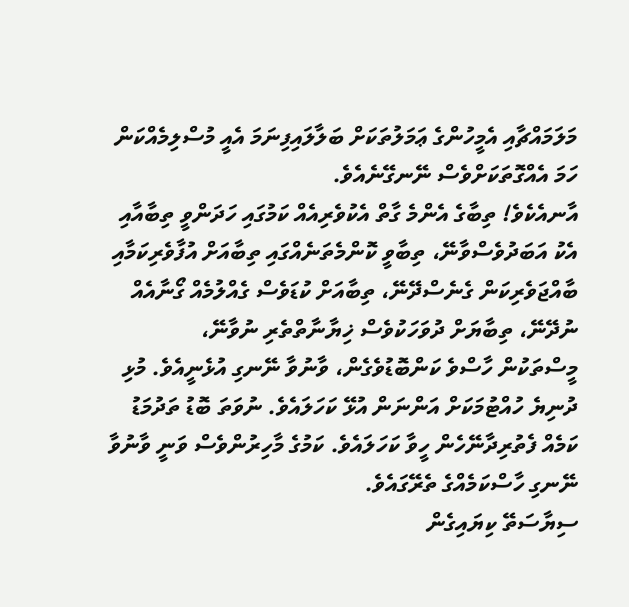މަލަމައްޗާއި އެމީހުންގެ ޢަމަލުތަކަށް ބަލާލައިފިނަމަ އެއީ މުސްލިމެއްކަން ހަމަ އެއްގޮތަކަށްވެސް ނޭނގޭނެއެވެ.
އާނއެކެވެ! ތިބާގެ އެންމެ ގާތް އެކުވެރިއެއް ކަމުގައި ހަދަންވީ ތިބާއާއި އެކު އަބަދުވެސްވާނޭ، ތިބާވީ ކޮންމެތަނެއްގައި ތިބާއަށް އުފާވެރިކަމާއި ބާއްޖަވެރިކަން ގެނެސްދޭނޭ، ތިބާއަށް ކުޑަވެސް ގެއްލުމެއް ގޯނާއެއް ނުދޭނޭ، ތިބާޔަށް ދުވަހަކުވެސް ޚިޔާނާތްތެރި ނުވާނޭ،
މީސްތަކުން ހާސްވެ ކަންބޮޑުވެގެން، ވާނުވާ ނޭނގި އުޅެނީއެވެ. މުޅި ދުނިޔެ ހުއްޓުމަކަށް އަންނަން އުޅޭ ކަހަލައެވެ. ނުވަތަ ބޮޑު ތަދުމަޑު ކަމެއް ފެތުރިދާނޭހެން ހީވާ ކަހަލައެވެ. ކަމުގެ މާހިރުންވެސް ވަނީ ވާނުވާ ނޭނގި ހާސްކަމެއްގެ ތެރޭގައެވެ.
ސިޔާސަތޭ ކިޔައިގެން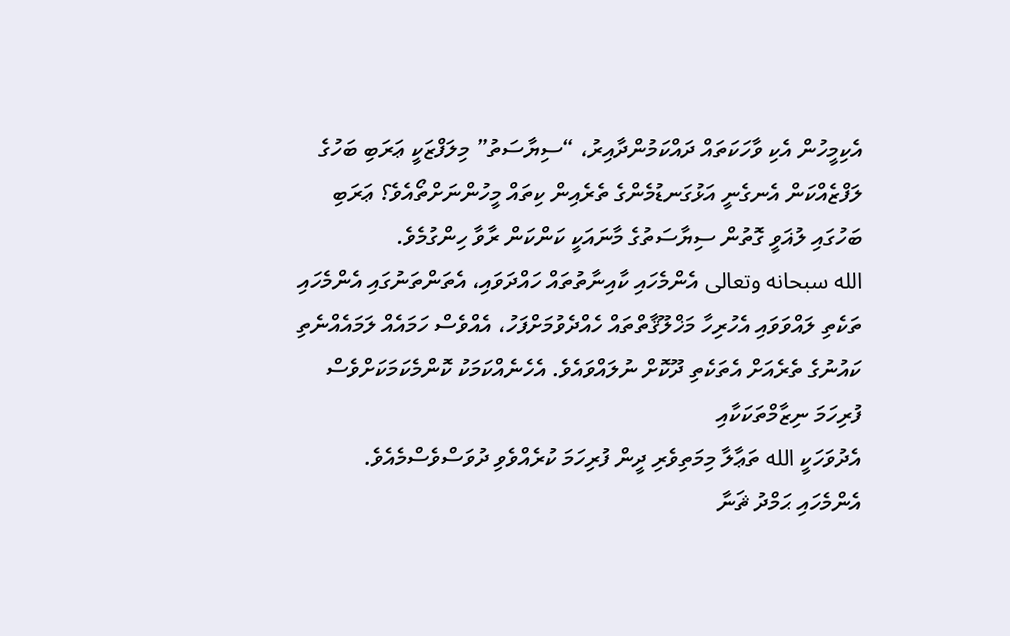އެކިމީހުން އެކި ވާހަކަތައް ދައްކަމުންދާއިރު، “ސިޔާސަތު” މިލަފްޒަކީ ޢަރަބި ބަހުގެ ލަފްޒެއްކަން އެނގެނީ އަޅުގަނޑުމެންގެ ތެރެއިން ކިތައް މީހުންނަށްތޯއެވެ؟ ޢަރަބި ބަހުގައި ލުޣަވީ ގޮތުން ސިޔާސަތުގެ މާނައަކީ ކަންކަން ރާވާ ހިންގުމެވެ.
الله سبحانه وتعالى އެންމެހައި ކާއިނާތުތައް ހައްދަވައި، އެތަންތަނުގައި އެންމެހައި ތަކެތި ލައްވަވައި އެހުރިހާ މަޚްލޫޤާތްތައް ހެއްދެވުމަށްފަހު، އެއްވެސް ހަމައެއް ލަމައެއްނެތި ކައުނުގެ ތެރެއަށް އެތަކެތި ދޫކޮށް ނުލައްވައެވެ. އެހެނެއްކަމަކު ކޮންމެކަމަކަށްވެސް ފުރިހަމަ ނިޒާމްތަކަކާއި
އެދުވަހަކީ الله ތަޢާލާ މިމަތިވެރި ދީން ފުރިހަމަ ކުރެއްވެވި ދުވަސްވެސްމެއެވެ.
އެންމެހައި ޙަމްދު ޘަނާ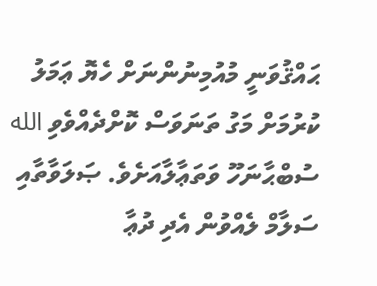ޙައްޤުވަނީ މުއުމިނުންނަށް ހެޔޮ ޢަމަލު ކުރުމަށް މަގު ތަނަވަސް ކޮށްދެއްވެވި الله ސުބްޙާނަހޫ ވަތަޢާލާއަށެވެ. ޞަލަވާތާއި ސަލާމް ލެއްވުން އެދި ދުޢާ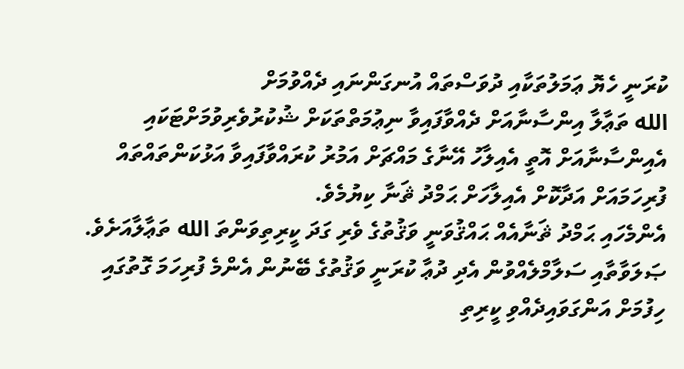ކުރަނީ ހެޔޮ ޢަމަލުތަކާއި ދުވަސްތައް އުނގަންނައި ދެއްވުމަށް
الله ތަޢާލާ އިންސާނާއަށް ދެއްވާފައިވާ ނިޢުމަތްތަކަށް ޝުކުރުވެރިވުމަށްޓަކައި އެއިންސާނާއަށް އޮތީ އެއިލާހު އޭނާގެ މައްޗަށް އަމުރު ކުރައްވާފައިވާ އަޅުކަންތައްތައް ފުރިހަމައަށް އަދާކޮށް އެއިލާހަށް ޙަމްދު ޘަނާ ކިޔުމެވެ.
އެންމެހައި ޙަމްދު ޘަނާއެއް ޙައްޤުވަނީ ވަޤުތުގެ ވެރި ގަދަ ކީރިތިވަންތަ الله ތަޢާލާއަށެވެ. ޞަލަވާތާއި ސަލާމްލެއްވުން އެދި ދުޢާ ކުރަނީ ވަޤުތުގެ ބޭނުން އެންމެ ފުރިހަމަ ގޮތުގައި ހިފުމަށް އަންގަވައިދެއްވި ކީރިތި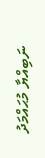ނަބިއްޔާ މުޙައްމަދު